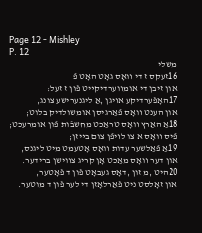Page 12 - Mishley
P. 12
משלי
16זעקס ז די װאָס גאָט האָט פֿ
און זיבן די אומװערדיקײט פֿון ז זעל:
17האָפֿערדיקע אױגן ,אַ ליגנערישע צונג,
און הענט װאָס פֿאַרגיסן אומשולדיק בלוט;
18אַ האַרץ װאָס טראַכט מחשבֿות פֿון אומרעכט;
פֿיס װאָס א צו לױפֿן צום בײזן;
19אַ פֿאַלשער עדות װאָס אָטעמט מיט ליגנס,
און דער װאָס מאַכט אָן קריג צװישן ברידער.
20היט ,מ זון ,דאָס געבאָט פֿון ד פֿאָטער,
און זאָלסט ניט פֿאַרלאָזן די לער פֿון ד מוטער.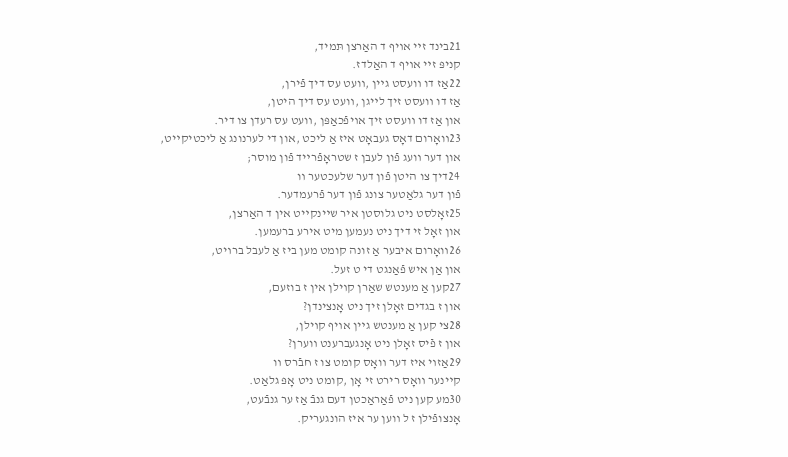21בינד זײ אױף ד האַרצן תּמיד,
קניפּ זײ אױף ד האַלדז.
22אַז דו װעסט גײן ,װעט עס דיך פֿירן,
אַז דו װעסט זיך לײגן ,װעט עס דיך היטן,
און אַז דו װעסט זיך אױפֿכאַפּן ,װעט עס רעדן צו דיר.
23װאָרום דאָס געבאָט איז אַ ליכט ,און די לערנונג אַ ליכטיקײט,
און דער װעג פֿון לעבן ז שטראָפֿרײד פֿון מוסר;
24דיך צו היטן פֿון דער שלעכטער װ
פֿון דער גלאַטער צונג פֿון דער פֿרעמדער.
25זאָלסט ניט גלוסטן איר שײנקײט אין ד האַרצן,
און זאָל זי דיך ניט נעמען מיט אירע ברעמען.
26װאָרום איבער אַ זונה קומט מען ביז אַ לעבל ברױט,
און אַן איש פֿאַנגט די ט זעל.
27קען אַ מענטש שאַרן קױלן אין ז בוזעם,
און ז בגדים זאָלן זיך ניט אָנצינדן?
28צי קען אַ מענטש גײן אױף קױלן,
און ז פֿיס זאָלן ניט אָנגעברענט װערן?
29אַזױ איז דער װאָס קומט צו ז חבֿרס װ
קײנער װאָס רירט זי אָן ,קומט ניט אָפּ גלאַט.
30מע קען ניט פֿאַראַכטן דעם גנבֿ אַז ער גנבֿעט,
אָנצופֿילן ז ל װען ער איז הונגעריק.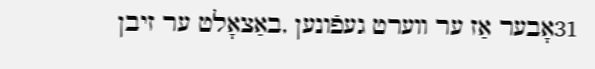31אָבער אַז ער װערט געפֿונען ,באַצאָלט ער זיבן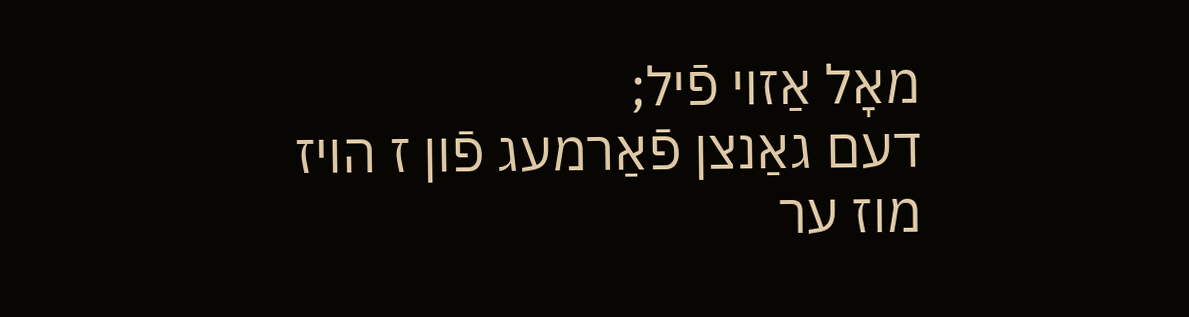מאָל אַזױ פֿיל;
דעם גאַנצן פֿאַרמעג פֿון ז הױז מוז ער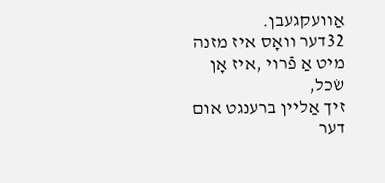אַװעקגעבן.
32דער װאָס איז מזנה מיט אַ פֿרױ ,איז אָן שׂכל,
זיך אַלײן ברענגט אום דער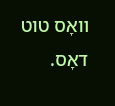װאָס טוט דאָס.